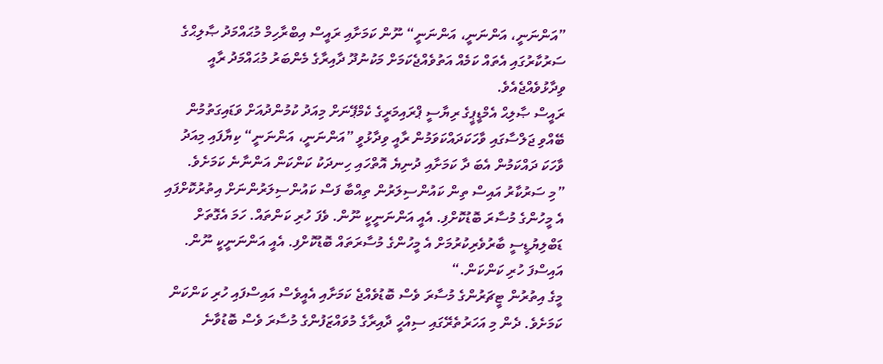”އަންނަނީ، އަންނަނީ، އަންނަނީ“ ނޫން ކަމަށާއި ރައީސް އިބްރާހިމް މުޙައްމަދު ޞާލިޙްގެ ސަރުކާރުގައި އެތައް ކަމެއް އަތުވެއްޖެކަމަށް މަކުނުދޫ ދާއިރާގެ މެންބަރު މުޙައްމަދު ރާއީ ވިދާޅުވެއްޖެއެވެ.
ރައީސް ޞާލިޙް އެމްޑީޕީގެ ރިޔާސީ ޕްރައިމަރީގެ ކެމްޕޭނަށް މިއަދު ކުމުންދުއަށް ވަޑައިގަތުމުން ބޭއްވި ޖަލްސާގައި ވާހަކަދައްކަވަމުން ރާއީ ވިދާޅުވީ ”އަންނަނީ، އަންނަނީ“ ކިޔާފައި މިއަދު ވާހަކަ ދައްކަމުން އެބަ ދާ ކަމަށާއި ދުނިޔެ އޮތްހައި ހިނދަކު ކަންކަން އަންނާނެ ކަމަށެވެ.
”މި ސަރުކާރު އައިސް ތިން ކައުންސިލަރުން ތިއްބާ ފަސް ކައުންސިލަރުންނަށް އިތުރުކޮށްފައި އެ މީހުންގެ މުސާރަ ބޮޑުކޮށްފި. އެއީ އަންނަނީކީ ނޫން. ވެފަ ހުރި ކަންތައް. ހަމަ އެގޮތަށް ޑަބްލިޔުޑީސީ ބާރުވެރިކުރުމަށް އެ މީހުންގެ މުސާރަތައް ބޮޑުކޮށްފި. އެއީ އަންނަނީކީ ނޫން. އައިސްފަ ހުރި ކަންކަން.“
މީގެ އިތުރުން ޓީޗަރުންގެ މުސާރަ ވެސް ބޮޑުވެއްޖެ ކަމަށާއި އެއީވެސް އައިސްފައި ހުރި ކަންކަން ކަމަށެވެ. ދެން މި އަހަރުތެރޭގައި ސިއްހީ ދާއިރާގެ މުވައްޒަފުންގެ މުސާރަ ވެސް ބޮޑުވާނެ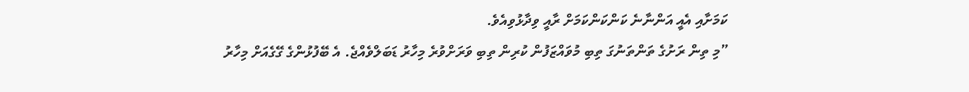ކަމަށާއި އެއީ އަންނާނެ ކަންކަންކަމަށް ރާއީ ވިދާޅުވިއެވެ.
”މި ތިން ރަށުގެ ތަންތަނުގަ ތިބި މުވައްޒަފުން ކުރިން ތިބި ވަރަށްވުރެ މިހާރު ޑަބަލްވެއްޖެ. އެ ބޭފުޅުންގެ ގޭގެއަށް މިހާރު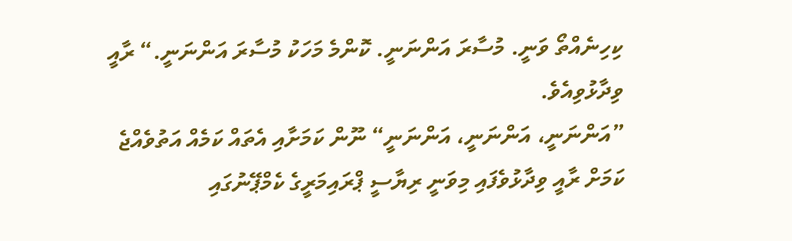ކިހިނެއްތޯ ވަނީ. މުސާރަ އަންނަނީ. ކޮންމެ މަހަކު މުސާރަ އަންނަނީ.“ ރާއީ ވިދާޅުވިއެވެ.
”އަންނަނީ، އަންނަނީ، އަންނަނީ“ ނޫން ކަމަށާއި އެތައް ކަމެއް އަތުވެއްޖެ ކަމަށް ރާއީ ވިދާޅުވެފައި މިވަނީ ރިޔާސީ ޕްރައިމަރީގެ ކެމްޕޭނުގައި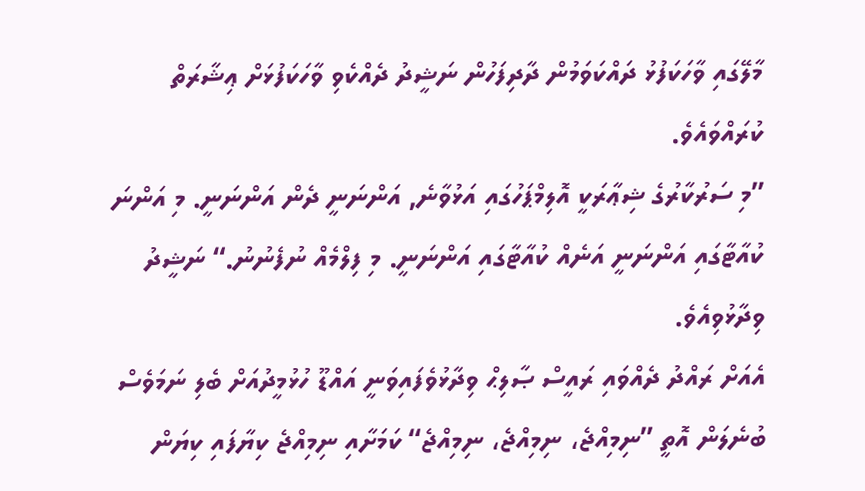މާލޭގައި ވާހަކަފުޅު ދައްކަވަމުން ދާދިފަހުން ނަޝީދު ދެއްކެވި ވާހަކަފުޅަށް ޢިޝާރަތް ކުރައްވައެވެ.
”މި ސަރުކާރުގެ ޝިޢާރަކީ އޮލިމްޕަހުގައި އަޅުވާނެ, އަންނަނީ ދެން އަންނަނީ. މި އަންނަ ކުއާޓާގައި އަންނަނީ އަނެއް ކުއާޓާގައި އަންނަނީ. މި ފިލްމެއް ނުފެނުނު.“ ނަޝީދު ވިދާޅުވިއެވެ.
އެއަށް ރައްދު ދެއްވައި ރައީސް ޞާލިޙް ވިދާޅުވެފައިވަނީ އައްޑޫ ހުޅުމީދުއަށް ބެލި ނަމަވެސް ބުނެލަން އޮތީ ”ނިމިއްޖެ، ނިމިއްޖެ، ނިމިއްޖެ“ ކަމަށާއި ނިމިއްޖެ ކިޔާފައި ކިޔަން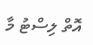އޮތް ލިސްޓު މާ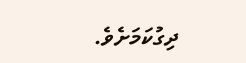ދިގުކަމަށެވެ.